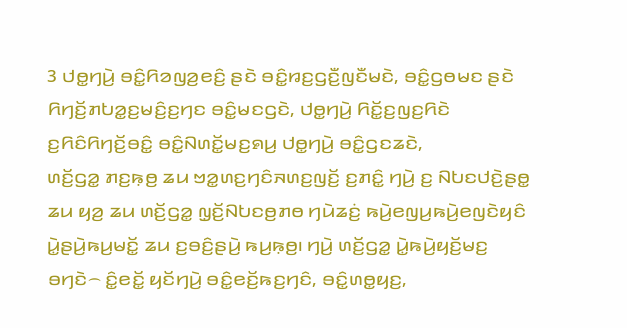3 ꤓꤥ꤭ꤚꤣꤧ꤬ ꤋꤢꤨ꤭ꤖꤤꤜꤤ꤬ꤕꤢꤨ꤬ ꤔꤢꤧ ꤋꤢꤨ꤭ꤙꤢ꤬ꤞꤢꤪ꤬ꤜꤢꤪꤗꤢꤧ, ꤋꤢꤨ꤭ꤞꤥꤗꤢ ꤔꤢꤧ ꤖꤚꤢꤩ꤬ꤊꤝꤤ꤭ꤢ꤬ꤗꤢꤨ꤬ꤢ꤬ꤚꤢ ꤋꤢꤨ꤭ꤗꤢꤞꤢꤧ, ꤓꤥ꤭ꤚꤣꤧ꤬ ꤖꤢꤩ꤭ꤢ꤬ꤜꤢ꤬ꤖꤢꤧ ꤢ꤬ꤖꤢꤨꤖꤚꤢꤩ꤬ꤋꤢꤨ꤭ ꤋꤢꤨ꤭ꤡꤛꤢꤩ꤭ꤗꤢ꤬ꤎꤣ꤬ ꤓꤥ꤭ꤚꤣꤧ꤬ ꤋꤢꤨ꤭ꤞꤢꤘꤢꤧ,
ꤛꤢꤩ꤬ꤞꤤ꤭ ꤊꤢ꤬ꤒ꤫ꤥ꤬ ꤘꤣ ꤠꤤ꤭ꤛꤢ꤬ꤚꤢꤨꤏꤛꤢ꤬ꤜꤢꤩ꤬ ꤢ꤬ꤊꤢꤨ꤭ ꤚꤣꤧ꤬ ꤢ꤬ ꤡꤝꤢꤓꤢꤧ꤬ꤔꤥ꤭ ꤘꤣ ꤟꤤ꤬ ꤘꤣ ꤛꤢꤩ꤬ꤞꤤ꤭ ꤜ꤫ꤢꤩ꤬ꤡꤝꤢꤥ꤬ꤊꤥ ꤚꤣꤧꤘꤢꤦ꤬ ꤒꤣꤧ꤬ꤕꤜꤣ꤬ꤒꤣꤧ꤬ꤕꤜꤢꤧꤟꤢꤨ ꤣꤧ꤭ꤔꤣꤧ꤬ꤒꤣ꤬ꤗꤢꤩ꤭ ꤘꤣ ꤢ꤬ꤋꤢꤨ꤬ꤔꤣꤧ꤬ ꤒꤣ꤬ꤒ꤫ꤥ꤬꤯ ꤚꤣꤧ꤬ ꤛꤢꤩ꤬ꤞꤤ꤭ ꤣꤧ꤭ꤒꤣꤧ꤬ꤟꤢꤩ꤬ꤗꤢ꤬ ꤋꤚꤢꤧ꤮ ꤢꤨ꤭ꤕꤢꤩ꤭ ꤟꤢꤩꤚꤣꤧ꤬ ꤋꤢꤨ꤭ꤕꤢꤩ꤬ꤒꤢ꤬ꤚꤢꤨ, ꤋꤢꤨ꤭ꤛꤥ꤭ꤟꤢ꤬,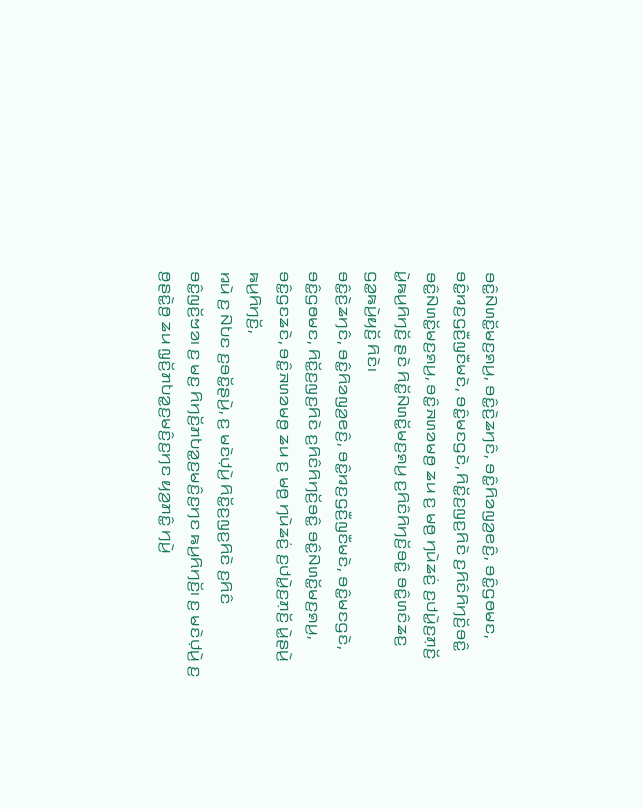ꤋꤢꤨ꤭ꤡꤛꤢꤩ꤭ꤗꤢ꤬ꤎꤣ꤬, ꤋꤢꤨ꤭ꤢꤧ꤬ꤘꤚꤢꤨ, ꤋꤢꤨ꤭ꤖꤤꤜꤤ꤬ꤕꤢꤨ꤬, ꤋꤢꤨ꤭ꤞꤥꤗꤢ, ꤋꤢꤨ꤭ꤙꤢ꤬ꤞꤢꤪ꤬ꤜꤢꤪꤗꤢꤧ, ꤋꤢꤨ꤭ꤗꤢꤞꤢꤧ, ꤖꤢꤩ꤭ꤢ꤬ꤜꤢ꤬ꤖꤢꤧ ꤢ꤬ꤖꤢꤨꤖꤚꤢꤩ꤬ꤋꤢꤨ꤭ ꤋꤢꤨ꤭ꤡꤛꤢꤩ꤭ꤗꤢ꤬ꤎꤣ꤬, ꤋꤢꤨ꤭ꤏꤛꤤꤗꤥ꤬ ꤘꤣ ꤢ꤬ ꤗꤥ꤬ ꤚꤣꤧꤘꤢꤦ꤬ ꤢ꤬ꤓꤣꤧ꤭ꤢ꤬ꤊ꤫ꤢꤩ꤬ ꤣꤧ꤭ꤒꤣ꤬ꤖꤚꤢꤩ꤬ ꤔꤢꤧ ꤖꤢꤩ꤭ꤡꤛꤢꤩ꤭ꤗꤢ꤬ꤎꤣ꤬ ꤢ꤬ꤖꤢꤨꤖꤚꤢꤩ꤬ꤋꤢꤨ꤭ ꤋꤢꤨ꤭ꤛꤢꤨꤘꤢ꤬ ꤞꤤ꤭ꤒꤣꤧ꤬ꤟꤢꤩ꤬ ꤖꤢꤧ꤯
ꤋꤢꤨ꤭ꤢꤧ꤬ꤘꤚꤢꤨ, ꤋꤢꤨ꤭ꤖꤤꤜꤤ꤬ꤕꤢꤨ꤬, ꤋꤢꤨ꤭ꤙꤢ꤬ꤞꤢꤪ꤬ꤜꤢꤪꤗꤢꤧ, ꤋꤢꤨ꤭ꤗꤢꤞꤢꤧ, ꤋꤢꤨ꤭ꤞꤥꤗꤢ, ꤖꤢꤩ꤭ꤢ꤬ꤜꤢ꤬ꤖꤢꤧ ꤢ꤬ꤖꤢꤨꤖꤚꤢꤩ꤬ꤋꤢꤨ꤭ ꤋꤢꤨ꤭ꤡꤛꤢꤩ꤭ꤗꤢ꤬ꤎꤣ꤬, ꤋꤢꤨ꤭ꤞꤢꤘꤢꤧ, ꤋꤢꤨ꤭ꤏꤛꤤꤗꤥ꤬ ꤘꤣ ꤢ꤬ ꤗꤥ꤬ ꤚꤣꤧꤘꤢꤦ꤬ ꤢ꤬ꤓꤣꤧ꤭ꤢ꤬ꤊ꤫ꤢꤩ꤬ ꤣꤧ꤭ꤔꤣꤧ꤬ ꤒꤣ꤬ꤖꤚꤢꤩ꤬,
ꤙꤣꤧ ꤢ꤬ ꤡꤝꤢ ꤢ꤬ꤋꤢꤩ꤭ꤔꤣꤧ꤬, ꤢ꤬ ꤗꤢꤧꤓ꤫ꤣꤧ꤬ ꤖꤢꤩ꤭ꤢ꤬ꤜꤢ꤬ꤖꤢꤧ ꤢ꤬ꤖꤢꤨ ꤋꤢꤨ꤭ꤜꤢꤩ꤬ꤠꤤ꤯ ꤢ꤬ ꤗꤢ꤬ ꤖꤚꤢꤩ꤬ꤊꤝꤤ꤭ꤢ꤬ꤗꤢꤨ꤬ꤢ꤬ꤚꤢ ꤒꤣ꤬ꤖꤚꤢꤩ꤬꤯ ꤢ꤬ ꤗꤢꤧꤓ꤫ꤣꤧ꤬ ꤢ꤬ ꤥ꤬ꤔꤢꤧ꤭ꤥ꤬ ꤘꤣ ꤜ꤫ꤢꤩ꤬ꤊꤝꤤ꤭ꤢ꤬ꤗꤢꤨ꤬ꤢ꤬ꤚꤢ ꤟꤤ꤬ꤊꤢꤨ꤭ ꤚꤣꤧ꤬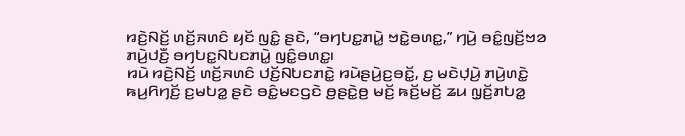ꤙꤢꤧ꤬ꤡꤢꤩ꤬ ꤛꤢꤩ꤬ꤏꤛꤢꤨ ꤟꤢꤩ ꤜꤢꤨ꤭ ꤔꤢꤧ, “ꤋꤚꤝꤢ꤭ꤊꤣꤧ꤭ ꤠꤢꤧ꤭ꤋꤛꤢ꤭,” ꤚꤣꤧ꤬ ꤋꤢꤨ꤭ꤜꤢꤩ꤬ꤠꤤ ꤊꤣꤧ꤬ꤓꤢꤪ꤬ ꤋꤚꤝꤢ꤭ꤡꤝꤢꤊꤣꤧ꤭ ꤜꤢꤨ꤭ꤋꤛꤢ꤭꤯
ꤙꤣꤧ ꤙꤢꤧ꤬ꤡꤢꤩ꤬ ꤛꤢꤩ꤬ꤏꤛꤢꤨ ꤓꤢꤩ꤬ꤡꤝꤢꤊꤢꤧ꤭ ꤙꤣꤧꤔꤣꤧ꤬ꤢ꤬ꤋꤢꤩ꤭, ꤢ꤬ ꤗꤢꤧꤓ꤫ꤣꤧ꤬ ꤊꤣꤧ꤬ꤛꤢꤧ꤭ ꤒꤣ꤬ꤖꤚꤢꤩ꤬ ꤢ꤬ꤗꤝꤤ꤭ ꤔꤢꤧ ꤋꤢꤨ꤭ꤗꤢꤞꤢꤧ ꤥ꤬ꤔꤢꤧ꤭ꤥ꤬ ꤗꤢꤩ꤬ ꤒꤢꤩ꤬ꤗꤢꤩ꤬ ꤘꤣ ꤜ꤫ꤢꤩ꤬ꤊꤝꤤ꤭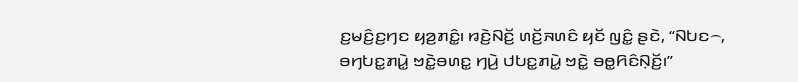ꤢ꤬ꤗꤢꤨ꤬ꤢ꤬ꤚꤢ ꤟꤤ꤬ꤊꤢꤨ꤭꤯ ꤙꤢꤧ꤬ꤡꤢꤩ꤬ ꤛꤢꤩ꤬ꤏꤛꤢꤨ ꤟꤢꤩ ꤜꤢꤨ꤭ ꤔꤢꤧ, “ꤡꤝꤢ꤮, ꤋꤚꤝꤢ꤭ꤊꤣꤧ꤭ ꤠꤢꤧ꤭ꤋꤛꤢ꤭ ꤚꤣꤧ꤬ ꤓꤝꤢ꤭ꤊꤣꤧ꤭ ꤠꤢꤧ꤭ ꤋꤥ꤭ꤖꤢꤨꤡ꤫ꤢꤩ꤬꤯”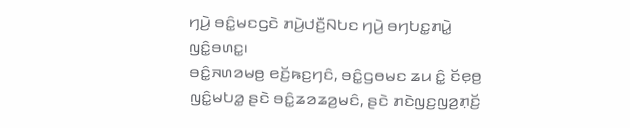ꤚꤣꤧ꤬ ꤋꤢꤨ꤭ꤗꤢꤞꤢꤧ ꤊꤣꤧ꤬ꤓꤢꤪ꤬ꤡꤝꤢ ꤚꤣꤧ꤬ ꤋꤚꤝꤢ꤭ꤊꤣꤧ꤭ ꤜꤢꤨ꤭ꤋꤛꤢ꤭꤯
ꤋꤢꤨ꤭ꤏꤛꤤꤗꤥ꤬ ꤕꤢꤩ꤬ꤒꤢ꤬ꤚꤢꤨ, ꤋꤢꤨ꤭ꤞꤥꤗꤢ ꤘꤣ ꤢꤨ꤭ ꤢꤩꤕ꤫ꤥ꤬ ꤜꤢꤨ꤭ꤗꤝꤤ꤭ ꤔꤢꤧ ꤋꤢꤨ꤭ꤘꤤꤘꤤ꤬ꤗꤢꤨ, ꤔꤢꤧ ꤊꤢꤧꤜꤢ꤬ꤜꤤ꤬ꤊ꤫ꤢꤩ꤬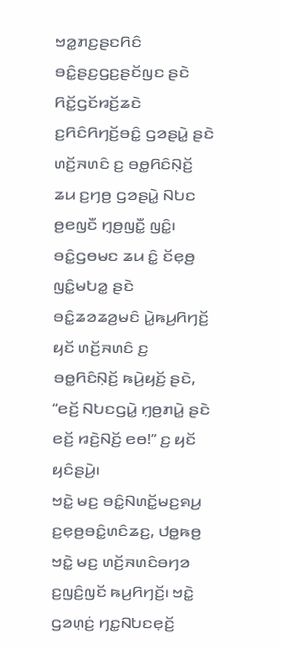ꤠꤤ꤭ꤊꤢ꤬ꤔꤢꤖꤢꤨ ꤋꤢꤨ꤭ꤔꤢ꤬ꤞꤢ꤬ꤔꤢꤩꤜꤢ ꤔꤢꤧ ꤖꤢꤩ꤭ꤞꤢꤩꤙꤢꤩ꤬ꤘꤢꤧ ꤢ꤬ꤖꤢꤨꤖꤚꤢꤩ꤬ꤋꤢꤨ꤭ ꤞꤤꤔꤣꤧ꤭ ꤔꤢꤧ ꤛꤢꤩ꤬ꤏꤛꤢꤨ ꤢ꤬ ꤋꤥ꤭ꤖꤢꤨꤡ꤫ꤢꤩ꤬ ꤘꤣ ꤢ꤬ꤚꤥ꤬ ꤞꤤꤔꤣꤧ꤭ ꤡꤝꤢ ꤥ꤬ꤕꤜꤢꤪ ꤚ꤫ꤥ꤬ꤜꤢꤪ꤭ ꤜꤢꤨ꤭꤯
ꤋꤢꤨ꤭ꤞꤥꤗꤢ ꤘꤣ ꤢꤨ꤭ ꤢꤩꤕ꤫ꤥ꤬ ꤜꤢꤨ꤭ꤗꤝꤤ꤭ ꤔꤢꤧ ꤋꤢꤨ꤭ꤘꤤꤘꤤ꤬ꤗꤢꤨ ꤣꤧ꤭ꤒꤣ꤬ꤖꤚꤢꤩ꤬ ꤟꤢꤩ ꤛꤢꤩ꤬ꤏꤛꤢꤨ ꤢ꤬ ꤋꤥ꤭ꤖꤢꤨꤡ꤫ꤢꤩ꤬ ꤒꤣꤧ꤬ꤟꤢꤩ꤬ ꤔꤢꤧ, “ꤕꤢꤩ꤬ ꤡꤝꤢꤞꤣꤧ꤭ ꤚ꤫ꤥ꤬ꤊꤣꤧ꤭ ꤔꤢꤧ ꤕꤢꤩ꤬ ꤙꤢꤧ꤬ꤡꤢꤩ꤬ ꤕꤥ!” ꤢ꤬ ꤟꤢꤩ ꤟꤢꤨꤔꤣꤧ꤬꤯
ꤠꤢꤧ꤭ ꤗꤢ꤬ ꤋꤢꤨ꤭ꤡꤛꤢꤩ꤭ꤗꤢ꤬ꤎꤣ꤬ ꤢ꤬ꤕ꤫ꤥ꤬ꤋꤢꤨ꤭ꤛꤢꤨꤘꤢ꤬, ꤓꤥ꤭ꤒꤥ꤬ ꤠꤢꤧ꤭ ꤗꤢ꤬ ꤛꤢꤩ꤬ꤏꤛꤢꤨꤋꤚꤤ ꤢ꤬ꤜꤢꤨ꤬ꤜꤢꤩ ꤒꤣ꤬ꤖꤚꤢꤩ꤬꤯ ꤠꤢꤧ꤭ ꤞꤤꤛ꤫ꤢꤦ꤬ ꤚꤢ꤭ꤡꤝꤢꤕ꤫ꤢꤩ꤬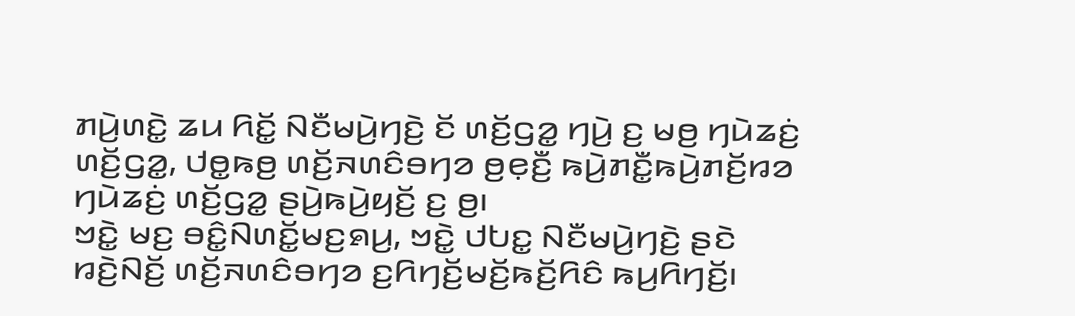ꤊꤣꤧ꤬ꤛꤢꤧ꤭ ꤘꤣ ꤖꤢꤩ꤭ ꤡꤢꤪꤗꤣꤧ꤬ꤚꤢꤧ꤬ ꤢꤩ ꤛꤢꤩ꤬ꤞꤤ꤭ ꤚꤣꤧ꤬ ꤢ꤬ ꤗꤥ꤬ ꤚꤣꤧꤘꤢꤦ꤬ ꤛꤢꤩ꤬ꤞꤤ꤭, ꤓꤥ꤭ꤒꤥ꤬ ꤛꤢꤩ꤬ꤏꤛꤢꤨꤋꤚꤤ ꤥ꤬ꤕ꤫ꤢꤪ꤬ ꤒꤣꤧ꤬ꤊꤢꤪ꤭ꤒꤣꤧ꤬ꤊꤢꤩ꤬ꤙꤤ ꤚꤣꤧꤘꤢꤦ꤬ ꤛꤢꤩ꤬ꤞꤤ꤭ ꤔꤣꤧ꤬ꤒꤣꤧ꤬ꤟꤢꤩ꤬ ꤢ꤬ ꤥ꤬꤯
ꤠꤢꤧ꤭ ꤗꤢ꤬ ꤋꤢꤨ꤭ꤡꤛꤢꤩ꤭ꤗꤢ꤬ꤎꤣ꤬, ꤠꤢꤧ꤭ ꤓꤝꤢ꤭ ꤡꤢꤪꤗꤣꤧ꤬ꤚꤢꤧ꤬ ꤔꤢꤧ ꤙꤢꤧ꤬ꤡꤢꤩ꤬ ꤛꤢꤩ꤬ꤏꤛꤢꤨꤋꤚꤤ ꤢ꤬ꤖꤚꤢꤩ꤬ꤗꤢꤩ꤬ꤒꤢꤩ꤬ꤖꤢꤨ ꤒꤣ꤬ꤖꤚꤢꤩ꤬꤯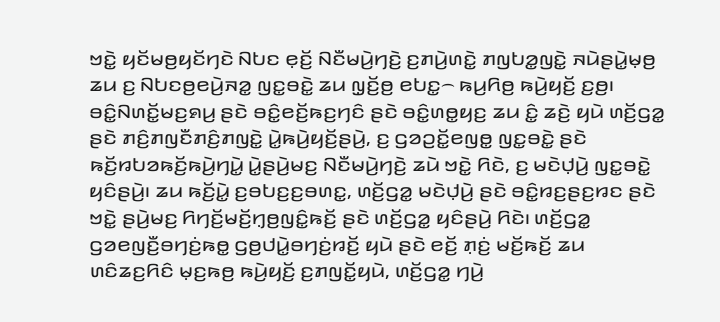ꤠꤢꤧ꤭ ꤟꤢꤩꤗꤥ꤬ꤟꤢꤩꤚꤢꤧ ꤡꤝꤢ ꤕ꤫ꤢꤩ꤬ ꤡꤢꤪꤗꤣꤧ꤬ꤚꤢꤧ꤬ ꤢ꤬ꤊꤣꤧ꤬ꤛꤢꤧ꤭ ꤊꤜꤝꤤ꤭ꤜꤢꤧ꤭ ꤏꤣꤧꤔꤣꤧ꤭ꤗ꤫ꤥ꤬ ꤘꤣ ꤢ꤬ ꤡꤝꤢꤥ꤬ꤕꤣꤧ꤬ꤏꤤ꤭ ꤜꤢ꤭ꤋꤢꤧ꤭ ꤘꤣ ꤜ꤫ꤢꤩ꤬ꤥ꤬ ꤕꤝꤢ꤭꤮ ꤒꤣ꤬ꤖꤥ꤬ ꤒꤣꤧ꤬ꤟꤢꤩ꤬ ꤢ꤬ꤥ꤬꤯
ꤋꤢꤨ꤭ꤡꤛꤢꤩ꤭ꤗꤢ꤬ꤎꤣ꤬ ꤔꤢꤧ ꤋꤢꤨ꤭ꤕꤢꤩ꤬ꤒꤢ꤬ꤚꤢꤨ ꤔꤢꤧ ꤋꤢꤨ꤭ꤛꤥ꤭ꤟꤢ꤬ ꤘꤣ ꤢꤨ꤭ ꤘꤢꤧ꤬ ꤟꤣꤧ ꤛꤢꤩ꤬ꤞꤤ꤭ ꤔꤢꤧ ꤊꤢꤨ꤬ꤊꤜꤢꤪꤊꤢꤨ꤬ꤊꤜꤢꤧ꤭ ꤣꤧ꤭ꤒꤣꤧ꤬ꤟꤢꤩ꤬ꤔꤣꤧ꤬, ꤢ꤬ ꤞꤤꤑꤢꤩ꤭ꤕꤜꤥ꤭ ꤜꤢ꤭ꤋꤢꤧ꤭ ꤔꤢꤧ ꤒꤢꤩ꤬ꤙꤝꤤꤒꤢꤩ꤬ꤒꤣꤧ꤬ꤚꤣꤧ꤭ ꤣꤧ꤭ꤔꤣꤧ꤬ꤗꤢ꤬ ꤡꤢꤪꤗꤣꤧ꤬ꤚꤢꤧ꤬ ꤘꤣꤧ ꤠꤢꤧ꤭ ꤖꤢꤧ, ꤢ꤬ ꤗꤢꤧꤓ꤫ꤣꤧ꤬ ꤜꤢ꤭ꤋꤢꤧ꤭ ꤟꤢꤨꤔꤣꤧ꤬꤯ ꤘꤣ ꤒꤢꤩ꤬ꤣꤧ꤭ ꤢ꤬ꤋꤝꤢ꤬ꤢ꤬ꤋꤛꤢ꤭, ꤛꤢꤩ꤬ꤞꤤ꤭ ꤗꤢꤧꤓ꤫ꤣꤧ꤬ ꤔꤢꤧ ꤋꤢꤨ꤭ꤙꤢ꤬ꤔꤢ꤬ꤙꤢ ꤔꤢꤧ ꤠꤢꤧ꤭ ꤔꤣꤧ꤬ꤗꤢ꤬ ꤖꤚꤢꤩ꤬ꤗꤢꤩ꤬ꤚ꤫ꤥ꤬ꤜꤢꤨ꤭ꤒꤢꤩ꤬ ꤔꤢꤧ ꤛꤢꤩ꤬ꤞꤤ꤭ ꤟꤢꤨꤔꤣꤧ꤬ ꤖꤢꤧ꤯ ꤛꤢꤩ꤬ꤞꤤ꤭ ꤞꤤꤕꤜꤢꤪ꤬ꤋꤚꤢꤦ꤬ꤒꤥ꤭ ꤞꤥ꤬ꤓꤣꤧ꤭ꤋꤚꤢꤦ꤬ꤙꤢꤩ꤬ ꤟꤣꤧ ꤔꤢꤧ ꤕꤢꤩ꤬ ꤊ꤫ꤢꤦ꤬ ꤗꤢꤩ꤬ꤒꤢꤩ꤬ ꤘꤣ ꤛꤢꤨꤘꤢ꤬ꤖꤢꤨ ꤗ꤫ꤢ꤬ꤒꤥ꤬ ꤒꤣꤧ꤬ꤟꤢꤩ꤬ ꤢ꤬ꤊꤜꤢꤩ꤭ꤟꤣꤧ, ꤛꤢꤩ꤬ꤞꤤ꤭ ꤚꤣꤧ꤬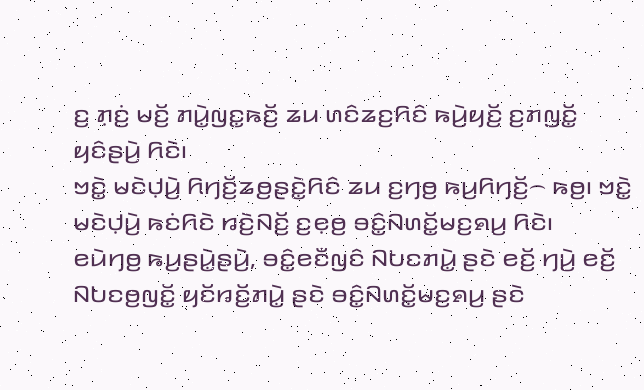ꤢ꤬ ꤊ꤫ꤢꤦ꤬ ꤗꤢꤩ꤬ ꤊꤣꤧ꤭ꤜꤢ꤭ꤒꤢꤩ꤬ ꤘꤣ ꤛꤢꤨꤘꤢ꤬ꤖꤢꤨ ꤒꤣꤧ꤬ꤟꤢꤩ꤬ ꤢ꤬ꤊꤜꤢꤩ꤭ ꤟꤢꤨꤔꤣꤧ꤬ ꤖꤢꤧ꤯
ꤠꤢꤧ꤭ ꤗꤢꤧꤓ꤫ꤣꤧ꤬ ꤖꤚꤢꤩ꤬ꤘꤥ꤬ꤔꤢꤧ꤭ꤖꤢꤨ ꤘꤣ ꤢ꤬ꤚꤥ꤬ ꤒꤣ꤬ꤖꤚꤢꤩ꤬꤮ ꤒꤥ꤬꤯ ꤠꤢꤧ꤭ ꤗꤢꤧꤓ꤫ꤣꤧ꤬ ꤒꤢꤦꤖꤢꤧ ꤙꤢꤧ꤬ꤡꤢꤩ꤬ ꤢ꤬ꤕ꤫ꤥ꤬ ꤋꤢꤨ꤭ꤡꤛꤢꤩ꤭ꤗꤢ꤬ꤎꤣ꤬ ꤖꤢꤧ꤯
ꤕꤣꤧꤚꤥ꤬ ꤒꤣ꤬ꤔꤣꤧ꤭ꤔꤣꤧ꤬, ꤋꤢꤨ꤭ꤕꤢꤪꤜꤢꤨ ꤡꤝꤢꤊꤣꤧ꤭ ꤔꤢꤧ ꤕꤢꤩ꤬ ꤚꤣꤧ꤬ ꤕꤢꤩ꤬ ꤡꤝꤢꤥ꤬ꤜꤢꤩ꤭ ꤟꤢꤩꤙꤢꤩ꤬ꤊꤣꤧ꤭ ꤔꤢꤧ ꤋꤢꤨ꤭ꤡꤛꤢꤩ꤭ꤗꤢ꤬ꤎꤣ꤬ ꤔꤢꤧ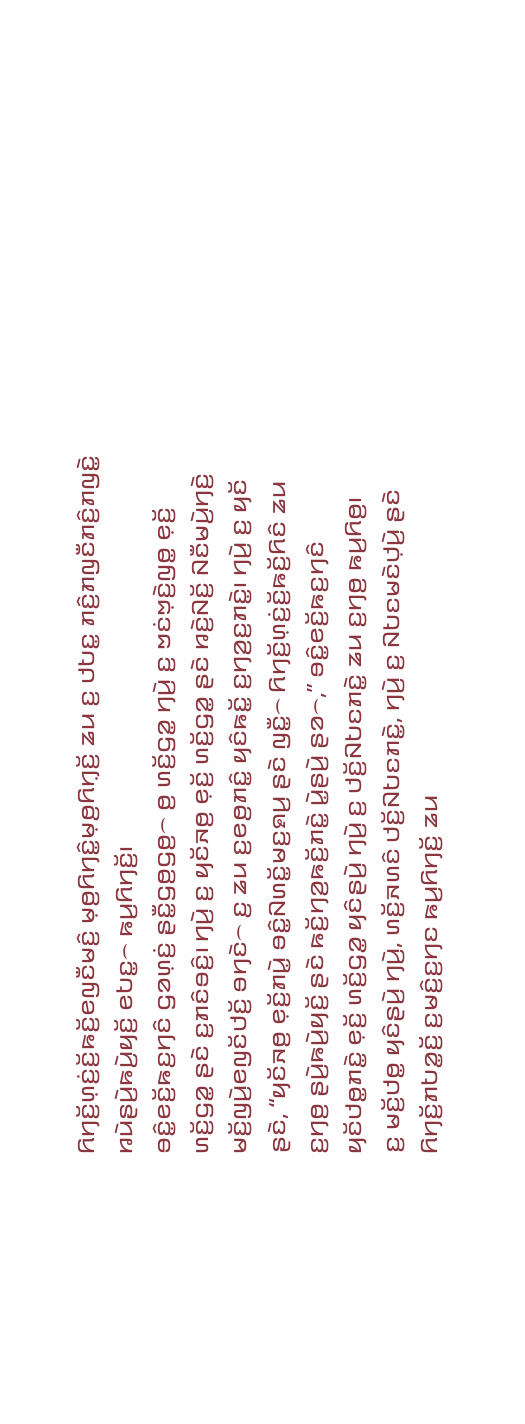ꤖꤚꤢꤩ꤬ꤛ꤫ꤢꤦ꤬ꤢꤩ꤬ꤒꤢꤩ꤬ꤕꤜꤢꤪꤗꤢꤨ꤬ ꤗ꤫ꤥ꤬ꤖꤚꤢꤨ꤭ꤗ꤫ꤥ꤬ꤖꤚ꤫ꤢꤩ꤬ ꤘꤣ ꤢ꤬ ꤓꤝꤢ꤭ ꤊꤢꤨ꤬ꤊꤜꤢꤪꤊꤢꤨ꤬ꤊꤜꤢꤧ꤭ ꤙꤣꤧꤔꤣꤧ꤬ꤒꤣꤧ꤬ꤟꤢꤩ꤬ ꤕꤝꤢ꤭꤮ ꤒꤣ꤬ꤖꤚꤢꤩ꤬꤯
ꤋꤢꤨ꤭ꤕꤢꤩ꤬ꤒꤢ꤬ꤚꤢꤨ ꤞꤤꤛ꤫ꤢꤦ꤬ ꤔꤢꤪ꤭ꤞꤥ꤬ꤞꤥ꤬꤮ ꤥ꤬ ꤛꤢꤩ꤬ꤞꤤ꤭ ꤚꤣꤧ꤬ ꤢ꤬ ꤠꤢꤦꤠ꤫ꤢꤧ꤬ꤜꤥ꤭ ꤕ꤫ꤢꤩ꤬ ꤛꤢꤩ꤬ꤞꤤ꤭ ꤔꤢꤧ ꤢ꤬ꤊꤢꤨꤋꤢꤨ꤬꤯ ꤚꤣꤧ꤬ ꤢ꤬ ꤟꤢꤩꤏꤥ꤬ ꤕ꤫ꤢꤩ꤬ ꤛꤢꤩ꤬ꤞꤤ꤭ ꤔꤢꤧ ꤙꤢꤧ꤬ꤡꤢꤩ꤬ ꤡꤢꤪꤗꤣꤧ꤬ꤚꤢꤧ꤬ ꤗꤢꤩ꤬ꤜꤣꤧ꤬ꤕꤜꤢꤩꤓꤢꤩ꤬ ꤋꤚꤢꤧ꤮ ꤢ꤬ ꤘꤣ ꤢ꤬ꤕꤥ꤬ꤊꤢꤨ꤭ ꤟꤢꤨꤒꤢꤩ꤭ ꤢ꤬ꤚꤤ꤬ꤢ꤬ꤊꤢꤧ꤭꤯ ꤚꤣꤧ꤬ ꤢ꤬ ꤟꤢꤩ ꤔꤢꤧ, “ꤟꤢꤩꤏꤥ꤬ ꤕ꤫ꤢꤩ꤬ꤊꤣꤧ꤭ ꤋꤢꤨ꤭ꤡꤛꤢꤩ꤭ꤗꤢ꤬ꤎꤣ꤬ ꤔꤢꤧ ꤜꤢꤪ꤭꤮ ꤖꤚꤢꤩ꤬ꤛ꤫ꤢꤦ꤬ꤢꤩ꤬ꤒꤢꤩ꤬ꤖꤢꤨ ꤘꤣ ꤢ꤬ꤚꤥ꤬ ꤔꤣꤧ꤬ꤒꤣꤧ꤬ꤟꤢꤩ꤬ ꤔꤢꤧ ꤒꤢꤩ꤬ꤚꤤ꤬ꤒꤢꤩ꤬ꤊꤢꤧ꤭ ꤣꤧ꤭ꤔꤣꤧ꤬ ꤔꤤ꤮,” ꤋꤢꤨ꤭ꤕꤢꤩ꤬ꤒꤢ꤬ꤚꤢꤨ ꤟꤢꤩꤓꤥ꤭ꤊꤢꤧ꤭ ꤕ꤫ꤢꤩ꤬ ꤛꤢꤩ꤬ꤞꤤ꤭ ꤟꤢꤨꤔꤣꤧ꤬ ꤚꤣꤧ꤬ ꤢ꤬ ꤓꤢꤩ꤬ꤡꤝꤢꤊꤢꤧ꤭ ꤘꤣ ꤢ꤬ꤚꤥ꤬ ꤒꤣ꤬ꤖꤥ꤬꤯
ꤢ꤬ ꤗꤢꤩ꤬ꤓꤥ꤭ ꤟꤢꤨꤔꤣꤧ꤬ ꤚꤣꤧ꤬, ꤛꤢꤩ꤬ꤏꤛꤢꤨ ꤓꤢꤩ꤬ꤡꤝꤢꤊꤢꤧ꤭, ꤚꤣꤧ꤬ ꤢ꤬ ꤡꤝꤢꤗꤢꤧꤓ꤫ꤣꤧ꤬ ꤔꤢꤧ ꤖꤚꤢꤩ꤬ꤊꤝꤤ꤭ꤢꤩ꤬ ꤢ꤬ꤗꤢꤨ꤬ꤢ꤬ꤚꤢ ꤒꤣ꤬ꤖꤚꤢꤩ꤬ ꤘꤣ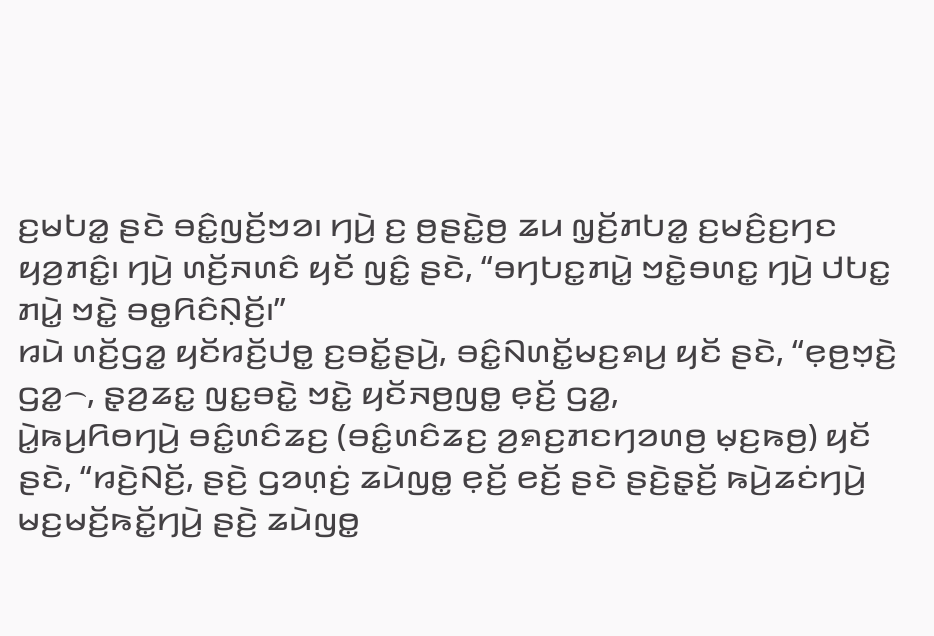ꤢ꤬ꤗꤝꤤ꤭ ꤔꤢꤧ ꤋꤢꤨ꤭ꤜꤢꤩ꤬ꤠꤤ꤯ ꤚꤣꤧ꤬ ꤢ꤬ ꤥ꤬ꤔꤢꤧ꤭ꤥ꤬ ꤘꤣ ꤜ꤫ꤢꤩ꤬ꤊꤝꤤ꤭ ꤢ꤬ꤗꤢꤨ꤬ꤢ꤬ꤚꤢ ꤟꤤ꤬ꤊꤢꤨ꤭꤯ ꤚꤣꤧ꤬ ꤛꤢꤩ꤬ꤏꤛꤢꤨ ꤟꤢꤩ ꤜꤢꤨ꤭ ꤔꤢꤧ, “ꤋꤚꤝꤢ꤭ꤊꤣꤧ꤭ ꤠꤢꤧ꤭ꤋꤛꤢ꤭ ꤚꤣꤧ꤬ ꤓꤝꤢ꤭ ꤊꤣꤧ꤭ ꤠꤢꤧ꤭ ꤋꤥ꤭ꤖꤢꤨꤡ꤫ꤢꤩ꤬꤯”
ꤙꤣꤧ ꤛꤢꤩ꤬ꤞꤤ꤭ ꤟꤢꤩꤙꤢꤩ꤬ꤓꤥ꤭ ꤢ꤬ꤋꤢꤩ꤭ꤔꤣꤧ꤬, ꤋꤢꤨ꤭ꤡꤛꤢꤩ꤭ꤗꤢ꤬ꤎꤣ꤬ ꤟꤢꤩ ꤔꤢꤧ, “ꤕ꤫ꤥ꤬ꤠ꤫ꤢꤧ꤬ ꤞꤤ꤭꤮, ꤔ꤫ꤤ꤬ꤘꤢ꤭ ꤜꤢ꤭ꤋꤢꤧ꤭ ꤠꤢꤧ꤭ ꤟꤢꤩꤏꤥ꤬ꤜꤥ꤭ ꤕ꤫ꤢꤩ꤬ ꤞꤤ꤭,
ꤣꤧ꤭ꤒꤣ꤬ꤖꤥꤚꤣꤧ꤬ ꤋꤢꤨ꤭ꤛꤢꤨꤘꤢ꤬ (ꤋꤢꤨ꤭ꤛꤢꤨꤘꤢ꤬ ꤤ꤬ꤎꤢ꤬ꤊꤢꤚꤤꤛꤥ꤬ ꤗ꤫ꤢ꤬ꤒꤥ꤬) ꤟꤢꤩ ꤔꤢꤧ, “ꤙꤢꤧ꤬ꤡꤢꤩ꤬, ꤔꤢꤧ꤬ ꤞꤤꤛ꤫ꤢꤦ꤬ ꤘꤣꤧꤜꤥ꤭ ꤕ꤫ꤢꤩ꤬ ꤕꤢꤩ꤬ ꤔꤢꤧ ꤔꤢꤧ꤬ꤔ꤫ꤢꤩ꤬ ꤒꤣꤧ꤬ꤘꤢꤦꤚꤣꤧ꤬ ꤗꤢ꤬ꤗꤢꤩ꤬ꤒꤢꤩ꤭ꤚꤣꤧ꤬ ꤔꤢꤧ꤬ ꤘꤣꤧꤜꤥ꤭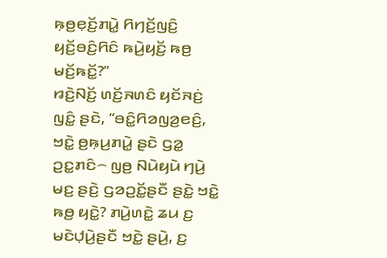ꤒ꤫ꤥ꤬ꤕ꤫ꤢꤩ꤬ꤊꤣꤧ꤭ ꤖꤚꤢꤩ꤬ꤜꤢꤨ꤬ ꤟꤢꤩ꤬ꤋꤢꤨ꤬ꤖꤢꤨ ꤒꤣꤧ꤬ꤟꤢꤩ꤬ ꤒꤥ꤬ ꤗꤢꤩ꤬ꤒꤢꤩ꤭?”
ꤙꤢꤧ꤬ꤡꤢꤩ꤬ ꤛꤢꤩ꤬ꤏꤛꤢꤨ ꤟꤢꤩꤏꤢꤦ꤬ ꤜꤢꤨ꤭ ꤔꤢꤧ, “ꤋꤢꤨ꤭ꤖꤤꤜꤤ꤬ꤕꤢꤨ꤬, ꤠꤢꤧ꤭ ꤥ꤬ꤒ꤫ꤣ꤬ꤊꤣꤧ꤭ ꤔꤢꤧ ꤞꤤ꤭ ꤑꤢ꤭ꤊꤢꤨ꤮ ꤜꤥ꤬ ꤡꤣꤧꤟꤣꤧ ꤚꤣꤧ꤬ ꤗꤢ꤬ ꤔꤢꤧ꤬ ꤞꤤꤑꤢꤩ꤭ꤔꤢꤪ ꤔꤢꤧ꤭ ꤠꤢꤧ꤭ ꤒꤥ꤬ ꤟꤢꤧ꤭? ꤊꤣꤧ꤬ꤛꤢꤧ꤭ ꤘꤣ ꤢ꤬ ꤗꤢꤧꤓ꤫ꤣꤧ꤬ꤔꤢꤪ ꤠꤢꤧ꤭ ꤔꤣꤧ꤬, ꤢ꤬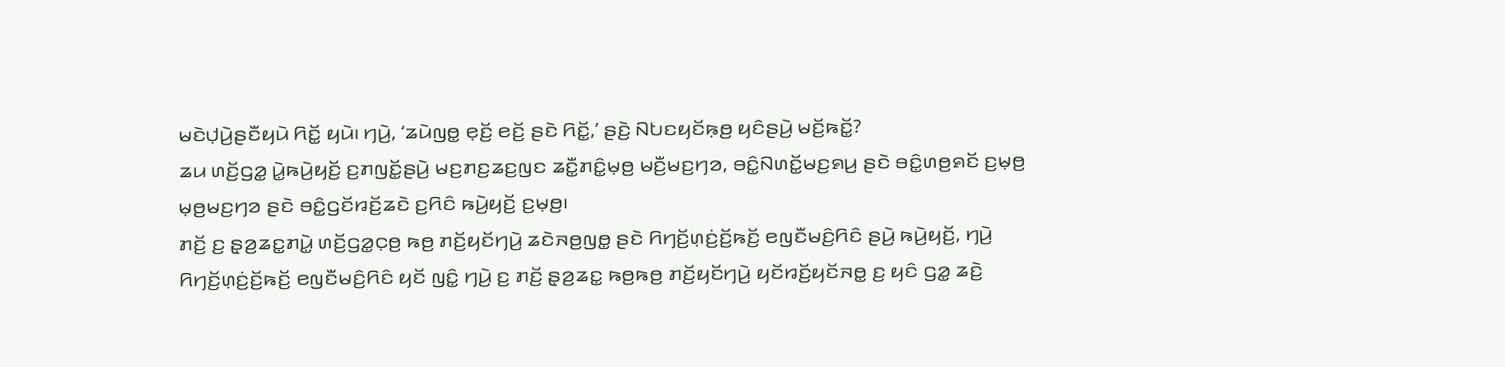ꤗꤢꤧꤓ꤫ꤣꤧ꤬ꤔꤢꤪꤟꤣꤧ ꤖꤢꤩ꤭ ꤟꤣꤧ꤯ ꤚꤣꤧ꤬, ‘ꤘꤣꤧꤜꤥ꤭ ꤕ꤫ꤢꤩ꤬ ꤕꤢꤩ꤬ ꤔꤢꤧ ꤖꤢꤩ꤭,’ ꤔꤢꤧ꤬ ꤡꤝꤢꤟꤢꤩꤒ꤫ꤥ꤬ ꤟꤢꤨꤔꤣꤧ꤬ ꤗꤢꤩ꤬ꤒꤢꤩ꤭?
ꤘꤣ ꤛꤢꤩ꤬ꤞꤤ꤭ ꤣꤧ꤭ꤒꤣꤧ꤬ꤟꤢꤩ꤬ ꤢ꤬ꤊꤜꤢꤩ꤭ꤔꤣꤧ꤬ ꤗꤢ꤬ꤊꤢ꤬ꤘꤢ꤬ꤜꤢ ꤘꤢꤪ꤭ꤊꤢꤨ꤭ꤗ꤫ꤥ꤬ ꤗꤢꤪ꤬ꤗꤢ꤬ꤚꤤ, ꤋꤢꤨ꤭ꤡꤛꤢꤩ꤭ꤗꤢ꤬ꤎꤣ꤬ ꤔꤢꤧ ꤋꤢꤨ꤭ꤛꤥ꤬ꤎꤢꤩ ꤢ꤬ꤗ꤫ꤥ꤬ ꤗ꤫ꤥ꤬ꤗꤢ꤬ꤚꤤ ꤔꤢꤧ ꤋꤢꤨ꤭ꤞꤢꤩꤙꤢꤩ꤬ꤘꤢꤧ ꤢ꤬ꤖꤢꤨ ꤒꤣꤧ꤬ꤟꤢꤩ꤬ ꤢ꤬ꤗ꤫ꤥ꤬꤯
ꤊꤢꤩ꤬ ꤢ꤬ ꤔ꤫ꤤ꤬ꤘꤢ꤭ꤊꤣꤧ꤭ ꤛꤢꤩ꤬ꤞꤤ꤭ꤍ꤫ꤥ꤬ ꤒꤥ꤬ ꤊꤢꤩ꤬ꤟꤢꤩꤚꤣꤧ꤬ ꤘꤢꤧꤏꤥ꤬ꤜꤥ꤭ ꤔꤢꤧ ꤖꤚꤢꤩ꤬ꤛ꤫ꤢꤦ꤬ꤢꤩ꤬ꤒꤢꤩ꤬ ꤕꤜꤢꤪꤗꤢꤨ꤬ꤖꤢꤨ ꤔꤣꤧ꤬ ꤒꤣꤧ꤬ꤟꤢꤩ꤬, ꤚꤣꤧ꤬ ꤖꤚꤢꤩ꤬ꤛ꤫ꤢꤦ꤬ꤢꤩ꤬ꤒꤢꤩ꤬ ꤕꤜꤢꤪꤗꤢꤨ꤬ꤖꤢꤨ ꤟꤢꤩ ꤜꤢꤨ꤭ ꤚꤣꤧ꤬ ꤢ꤬ ꤊꤢꤩ꤬ ꤔ꤫ꤤ꤬ꤘꤢ꤭ ꤒꤥ꤬ꤒꤥ꤬ ꤊꤢꤩ꤬ꤟꤢꤩꤚꤣꤧ꤬ ꤟꤢꤩꤙꤢꤩ꤬ꤟꤢꤩꤏꤥ꤭ ꤢ꤬ ꤟꤢꤨ ꤞꤤ꤭ ꤘꤢꤧ꤬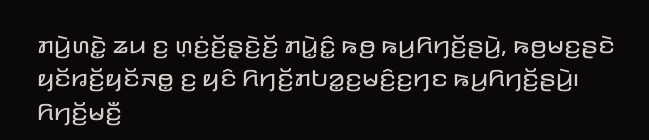ꤊꤣꤧ꤬ꤛꤢꤧ꤭ ꤘꤣ ꤢ꤬ ꤛ꤫ꤢꤦ꤬ꤢꤩ꤬ꤔ꤫ꤢꤧ꤬ꤢꤩ꤬ ꤊꤣꤧ꤭ꤢꤨ꤭ ꤒꤥ꤬ ꤒꤣ꤬ꤖꤚꤢꤩ꤬ꤔꤣꤧ꤬, ꤒꤥ꤬ꤗꤢ꤬ꤔꤢꤧ ꤟꤢꤩꤙꤢꤩ꤬ꤟꤢꤩꤏꤥ꤭ ꤢ꤬ ꤟꤢꤨ ꤖꤚꤢꤩ꤬ꤊꤝꤤ꤭ꤢ꤬ꤗꤢꤨ꤬ꤢ꤬ꤚꤢ ꤒꤣ꤬ꤖꤚꤢꤩ꤬ꤔꤣꤧ꤬꤯
ꤖꤚꤢꤩ꤬ꤗꤢꤪ꤬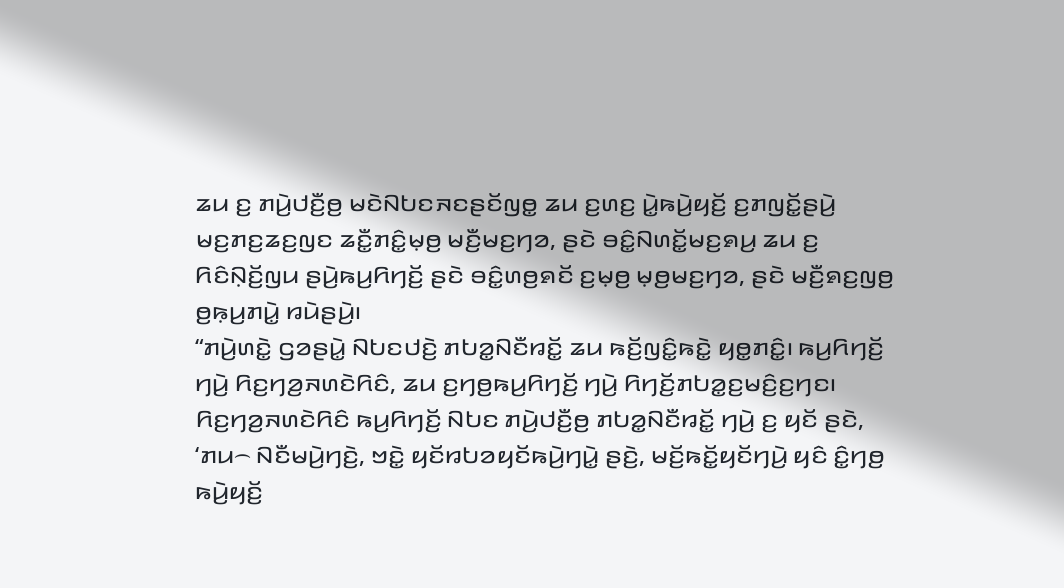ꤘꤣ ꤢ꤬ ꤊꤣꤧ꤬ꤓꤢꤪ꤬ꤥ꤬ ꤗꤢꤧꤡꤝꤢꤏꤢꤔꤢꤩꤜꤥ꤭ ꤘꤣ ꤢ꤬ꤛꤢ꤬ ꤣꤧ꤭ꤒꤣꤧ꤬ꤟꤢꤩ꤬ ꤢ꤬ꤊꤜꤢꤩ꤭ꤔꤣꤧ꤬ ꤗꤢ꤬ꤊꤢ꤬ꤘꤢ꤬ꤜꤢ ꤘꤢꤪ꤭ꤊꤢꤨ꤭ꤗ꤫ꤥ꤬ ꤗꤢꤪ꤬ꤗꤢ꤬ꤚꤤ, ꤔꤢꤧ ꤋꤢꤨ꤭ꤡꤛꤢꤩ꤭ꤗꤢ꤬ꤎꤣ꤬ ꤘꤣ ꤢ꤬ ꤖꤢꤨꤡ꤫ꤢꤩ꤬ꤜꤣ ꤔꤣꤧ꤬ꤒꤣ꤬ꤖꤚꤢꤩ꤬ ꤔꤢꤧ ꤋꤢꤨ꤭ꤛꤥ꤬ꤎꤢꤩ ꤢ꤬ꤗ꤫ꤥ꤬ ꤗ꤫ꤥ꤬ꤗꤢ꤬ꤚꤤ, ꤔꤢꤧ ꤗꤢꤪ꤬ꤎꤢ꤬ꤜꤥ꤬ ꤥ꤬ꤒ꤫ꤣ꤬ꤊꤣꤧ꤭ ꤙꤣꤧꤔꤣꤧ꤬꤯
“ꤊꤣꤧ꤬ꤛꤢꤧ꤭ ꤞꤤꤔꤣꤧ꤭ ꤡꤝꤢꤓꤢꤧ꤬ ꤊꤝꤤ꤭ꤡꤢꤪꤙꤢꤩ꤭ ꤘꤣ ꤒꤢꤩ꤬ꤜꤢꤨ꤭ꤒꤢꤧ꤭ ꤟꤥ꤭ꤊꤢꤨ꤭꤯ ꤒꤣ꤬ꤖꤚꤢꤩ꤬ ꤚꤣꤧ꤬ ꤖꤢ꤬ꤚꤤ꤬ꤏꤛꤢꤧꤖꤢꤨ, ꤘꤣ ꤢ꤬ꤚꤥ꤬ꤒꤣ꤬ꤖꤚꤢꤩ꤬ ꤚꤣꤧ꤬ ꤖꤚꤢꤩ꤬ꤊꤝꤤ꤭ꤢ꤬ꤗꤢꤨ꤬ꤢ꤬ꤚꤢ꤯
ꤖꤢ꤬ꤚꤤ꤬ꤏꤛꤢꤧꤖꤢꤨ ꤒꤣ꤬ꤖꤚꤢꤩ꤬ ꤡꤝꤢ ꤊꤣꤧ꤬ꤓꤢꤪ꤬ꤥ꤬ ꤊꤝꤤ꤭ꤡꤢꤪꤙꤢꤩ꤭ ꤚꤣꤧ꤬ ꤢ꤬ ꤟꤢꤩ ꤔꤢꤧ, ‘ꤊꤣ꤮ ꤡꤢꤪꤗꤣꤧ꤬ꤚꤢꤧ꤬, ꤠꤢꤧ꤭ ꤟꤢꤩꤙꤝꤤꤟꤢꤩꤒꤣꤧ꤬ꤚꤣꤧ꤭ ꤔꤢꤧ꤬, ꤗꤢꤩ꤬ꤒꤢꤩ꤭ꤟꤢꤩꤚꤣꤧ꤬ ꤟꤢꤨ ꤢꤨ꤭ꤚꤥ꤬ ꤒꤣꤧ꤬ꤟꤢꤩ꤬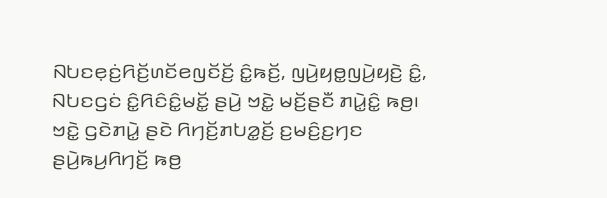ꤡꤝꤢꤕ꤫ꤢꤦ꤬ꤖꤢꤩ꤬ꤛꤢꤩꤕꤜꤢꤩꤢꤩ꤬ ꤢꤨ꤭ꤒꤢꤩ꤬, ꤜꤣꤧ꤬ꤟꤥ꤭ꤜꤣꤧ꤬ꤟꤢꤧ꤬ ꤢꤨ꤭, ꤡꤝꤢꤞꤢꤦ ꤢꤨ꤭ꤖꤢꤨꤢꤨ꤭ꤗꤢꤩ꤭ ꤔꤣꤧ꤬ ꤠꤢꤧ꤭ ꤗꤢꤩ꤬ꤔꤢꤪ ꤊꤣꤧ꤭ꤢꤨ꤭ ꤒꤥ꤬꤯ ꤠꤢꤧ꤭ ꤞꤢꤧꤊꤣꤧ꤭ ꤔꤢꤧ ꤖꤚꤢꤩ꤬ꤊꤝꤤ꤭ꤢꤩ꤬ ꤢ꤬ꤗꤢꤨ꤬ꤢ꤬ꤚꤢ ꤔꤣꤧ꤬ꤒꤣ꤬ꤖꤚꤢꤩ꤬ ꤒꤥ꤬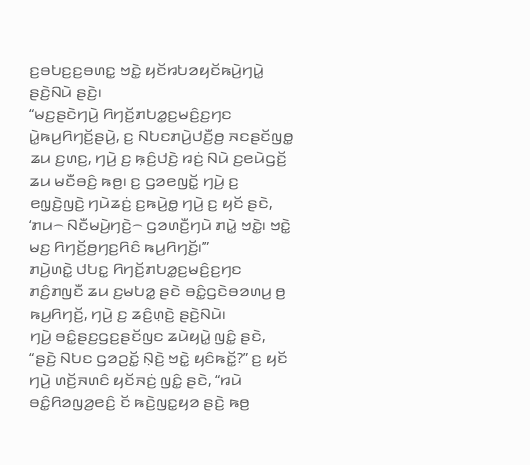ꤢ꤬ꤋꤝꤢ꤬ꤢ꤬ꤋꤛꤢ꤭ ꤠꤢꤧ꤭ ꤟꤢꤩꤙꤝꤤꤟꤢꤩꤒꤣꤧ꤬ꤚꤣꤧ꤭ ꤔꤢꤧ꤬ꤡꤣꤧ ꤔꤢꤧ꤬꤯
“ꤗꤢ꤬ꤔꤢꤧꤚꤣꤧ꤬ ꤖꤚꤢꤩ꤬ꤊꤝꤤ꤭ꤢ꤬ꤗꤢꤨ꤬ꤢ꤬ꤚꤢ ꤣꤧ꤭ꤒꤣ꤬ꤖꤚꤢꤩ꤬ꤔꤣꤧ꤬, ꤢ꤬ ꤡꤝꤢꤊꤣꤧ꤬ꤓꤢꤪ꤬ꤥ꤬ ꤏꤢꤔꤢꤩꤜꤥ꤭ ꤘꤣ ꤢ꤬ꤛꤢ꤬, ꤚꤣꤧ꤬ ꤢ꤬ ꤒ꤫ꤢꤨ꤬ꤓꤢꤧ꤬ ꤙꤢꤦ꤬ ꤡꤣꤧ ꤢ꤬ꤕꤣꤧꤞꤢꤩ꤬ ꤘꤣ ꤗꤢꤪꤋꤢꤨ꤬ ꤒꤥ꤬꤯ ꤢ꤬ ꤞꤤꤕꤜꤢꤩ꤭ ꤚꤣꤧ꤬ ꤢ꤬ ꤕꤜ꤫ꤢꤧ꤬ꤜꤢꤧ꤬ ꤚꤣꤧꤘꤢꤦ꤬ ꤢ꤬ꤒꤣꤧ꤬ꤥ꤭ ꤚꤣꤧ꤬ ꤢ꤬ ꤟꤢꤩ ꤔꤢꤧ, ‘ꤊꤣ꤮ ꤡꤢꤪꤗꤣꤧ꤬ꤚꤢꤧ꤬꤮ ꤞꤤꤛꤢꤪ꤬ꤚꤣꤧ ꤊꤣꤧ꤭ ꤠꤢꤧ꤭꤯ ꤠꤢꤧ꤭ ꤗꤢ꤬ ꤖꤚꤢꤩ꤬ꤥ꤬ꤚꤢ꤬ꤖꤢꤨ ꤒꤣ꤬ꤖꤚꤢꤩ꤬꤯’”
ꤊꤣꤧ꤬ꤛꤢꤧ꤭ ꤓꤝꤢ꤭ ꤖꤚꤢꤩ꤬ꤊꤝꤤ꤭ꤢ꤬ꤗꤢꤨ꤬ꤢ꤬ꤚꤢ ꤊꤢꤨ꤬ꤊꤜꤢꤪ ꤘꤣ ꤢ꤬ꤗꤝꤤ꤭ ꤔꤢꤧ ꤋꤢꤨ꤭ꤞꤢꤧꤋꤤꤛꤣ꤬ ꤥ꤬ ꤒꤣ꤬ꤖꤚꤢꤩ꤬, ꤚꤣꤧ꤬ ꤢ꤬ ꤘꤢꤨ꤬ꤛ꤫ꤢꤧ꤬ ꤔꤢꤧ꤬ꤡꤣꤧ꤯
ꤚꤣꤧ꤬ ꤋꤢꤨ꤭ꤔꤢ꤬ꤞꤢ꤬ꤔꤢꤩꤜꤢ ꤘꤣꤧꤟꤣꤧ꤭ ꤜꤢꤨ꤭ ꤔꤢꤧ, “ꤔꤢꤧ꤬ ꤡꤝꤢ ꤞꤤꤑꤢꤩ꤭ ꤡ꤫ꤢꤧ꤬ ꤠꤢꤧ꤭ ꤟꤢꤨꤒꤢꤩ꤭?” ꤢ꤬ ꤟꤢꤩ ꤚꤣꤧ꤬ ꤛꤢꤩ꤬ꤏꤛꤢꤨ ꤟꤢꤩꤏꤢꤦ꤬ ꤜꤢꤨ꤭ ꤔꤢꤧ, “ꤙꤣꤧ ꤋꤢꤨ꤭ꤖꤤꤜꤤ꤬ꤕꤢꤨ꤬ ꤢꤩ ꤒꤢꤧ꤬ꤜꤢ꤭ꤟꤤ ꤔꤢꤧ꤬ ꤒꤥ꤬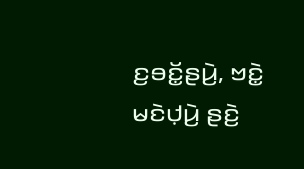ꤢ꤬ꤋꤢꤩ꤭ꤔꤣꤧ꤬, ꤠꤢꤧ꤭ ꤗꤢꤧꤓ꤫ꤣꤧ꤬ ꤔꤢꤧ꤬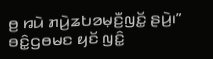ꤥ꤬ ꤙꤣꤧ ꤊꤣꤧ꤬ꤘꤝꤤꤗ꤫ꤢꤪ꤬ꤜꤢꤩ꤭ ꤔꤣꤧ꤬꤯”
ꤋꤢꤨ꤭ꤞꤥꤗꤢ ꤟꤢꤩ ꤜꤢꤨ꤭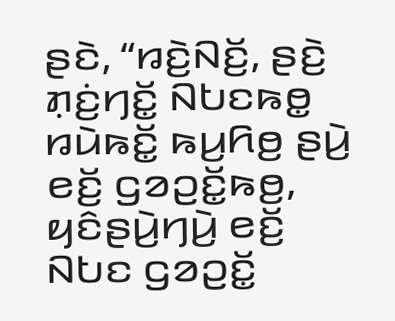ꤔꤢꤧ, “ꤙꤢꤧ꤬ꤡꤢꤩ꤬, ꤔꤢꤧ꤬ ꤊ꤫ꤢꤦ꤬ꤚꤢꤩ꤭ ꤡꤝꤢꤒꤥ꤭ ꤙꤣꤧꤒꤢꤩ꤭ ꤒꤣ꤬ꤖꤥ꤬ ꤔꤣꤧ꤬ ꤕꤢꤩ꤬ ꤞꤤꤑꤢꤩ꤭ꤒꤥ꤬, ꤟꤢꤨꤔꤣꤧ꤬ꤚꤣꤧ꤬ ꤕꤢꤩ꤬ ꤡꤝꤢ ꤞꤤꤑꤢꤩ꤭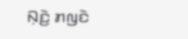ꤡ꤫ꤢꤧ꤬ ꤊꤜꤢꤧ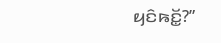ꤟꤢꤨꤒꤢꤩ꤭?”